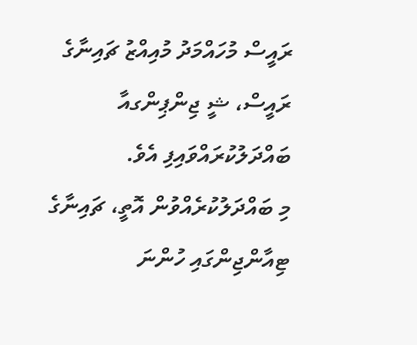ރައީސް މުހައްމަދު މުއިއްޒު ޗައިނާގެ ރައީސް، ޝީ ޖިންޕިންގއާ ބައްދަލުކުރައްވައިފި އެވެ.
މި ބައްދަލުކުރެއްވުން އޮތީ، ޗައިނާގެ ޓިއާންޖިންގައި ހުންނަ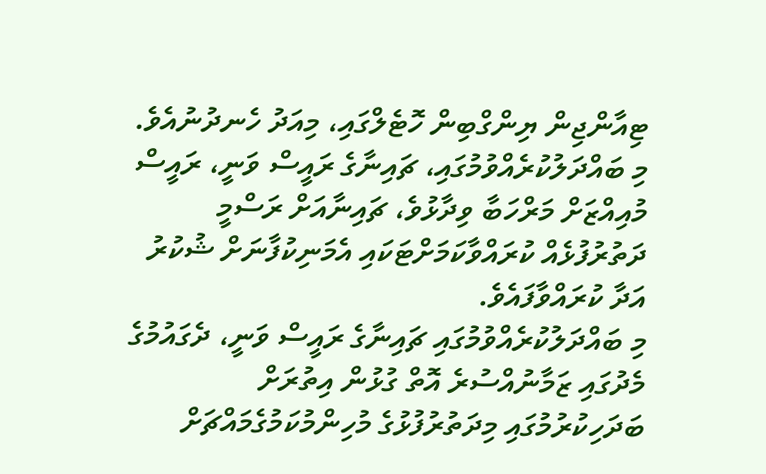ޓިއާންޖިން ޔިންގްބިން ހޮޓެލްގައި، މިއަދު ހެނދުނުއެވެ.
މި ބައްދަލުކުރެއްވުމުގައި، ޗައިނާގެ ރައީސް ވަނީ، ރައީސް މުއިއްޒަށް މަރްހަބާ ވިދާޅުވެ، ޗައިނާއަށް ރަސްމީ ދަތުރުފުޅެއް ކުރައްވާކަމަށްޓަކައި އެމަނިކުފާނަށް ޝުކުރު އަދާ ކުރައްވާފައެވެ.
މި ބައްދަލުކުރެއްވުމުގައި ޗައިނާގެ ރައީސް ވަނީ، ދެގައުމުގެ މެދުގައި ޒަމާނުއްސުރެ އޮތް ގުޅުން އިތުރަށް ބަދަހިކުރުމުގައި މިދަތުރުފުޅުގެ މުހިންމުކަމުގެމައްޗަށް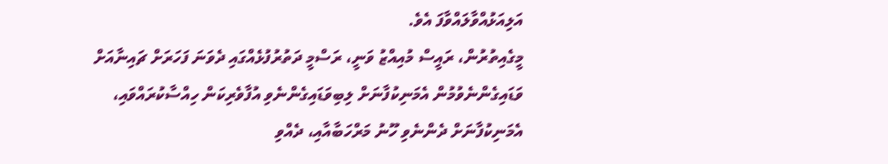އަލިއަޅުއްވާލައްވާފަ އެވެ.
މީގެއިތުރުން، ރައީސް މުއިއްޒު ވަނީ، ރަސްމީ ދަތުރުފުޅެއްގައި ދެވަނަ ފަހަރަށް ޗައިނާއަށް ވަޑައިގެންނެވުމުން އެމަނިކުފާނަށް ލިބިވަޑައިގެންނެވި އުފާވެރިކަން ހިއްސާކުރައްވައި، އެމަނިކުފާނަށް ދެންނެވި ހޫނު މަރްހަބާއާއި، ދެއްވި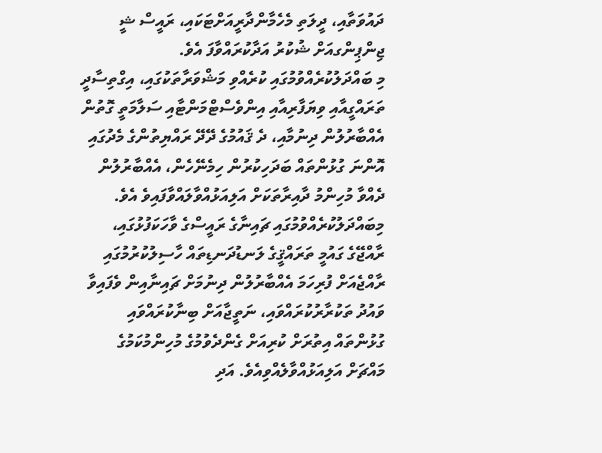ދައުވަތާއި، ދީލަތި މެހެމާންދާރީއަށްޓަކައި، ރައީސް ޝީ ޖިންޕިންގއަށް ޝުކުރު އަދާކުރައްވާފަ އެވެ.
މި ބައްދަލުކުރެއްވުމުގައި ކުރެއްވި މަޝްވަރާތަކުގައި، އިގްތިސާދީ ތަރައްގީއާއި ވިޔަފާރިއާއި އިންވެސްޓްމަންޓާއި ސަލާމަތީ ގޮތުން އެއްބާރުލުން ދިނުމާއި، ދެ ޤައުމުގެ ދޭދޭ ރައްޔިތުންގެ މެދުގައި އޮންނަ ގުޅުންތައް ބަދަހިކުރުން ހިމެނޭހެން، އެއްބާރުލުން ދެއްވާ މުހިންމު ދާއިރާތަކަށް އަލިއަޅުއްވާލައްވާފައިވެ އެވެ.
މިބައްދަލުކުރެއްވުމުގައި ޗައިނާގެ ރައީސްގެ ވާހަކަފުޅުގައި، ރާއްޖޭގެ ގައުމީ ތަރައްޤީގެ ލަނޑުދަނޑިތައް ހާސިލުކުރުމުގައި ރާއްޖެއަށް ފުރިހަމަ އެއްބާރުލުން ދިނުމަށް ޗައިނާއިން ވެފައިވާ ވައުދު ތަކުރާރުކުރައްވައި، ނަތީޖާއަށް ބިނާކުރައްވައި ގުޅުންތައް އިތުރަށް ކުރިއަށް ގެންދެވުމުގެ މުހިންމުކަމުގެ މައްޗަށް އަލިއަޅުއްވާލެއްވިއެވެ. އަދި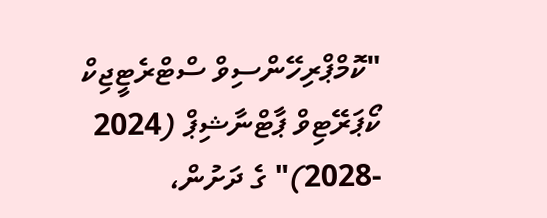"ކޮމްޕްރިހޭންސިވް ސްޓްރެޓީޖިކް ކޯޕަރޭޓިވް ޕާޓްނާޝިޕް (2024 -2028)" ގެ ދަށުން،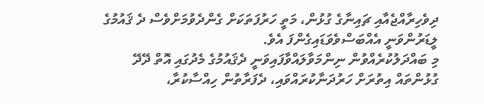ދިވެހިރާއްޖެއާއި ޗައިނާގެ ގުޅުން، މަތީ ހަރުފަތަކަށް ގެންދެވުމަށްވެސް ދެ ޤައުމުގެ ލީޑަރުންވަނީ އެއްބަސްވެވަޑައިގެންފަ އެވެ.
މި ބައްދަލުކުރެއްވުން ނިންމަވާލައްވާފައިވަނީ ދެޤައުމުގެ މެދުގައި އޮތް ދޭދޭ ގުޅުންތައް އިތުރަށް ހަރުދަނާކުރައްވައި، ދެފަރާތުން ހިއްސާކުރާ،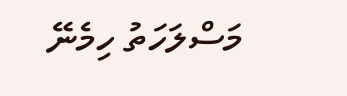މަސްލަހަތު ހިމެނޭ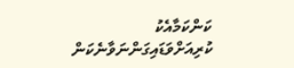ކަންކަމާއެކު ކުރިއަށްވަޑައިގަންނަވާނެކަން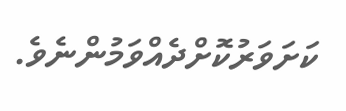ކަށަވަރުކޮށްދެއްވަމުންނެވެ.